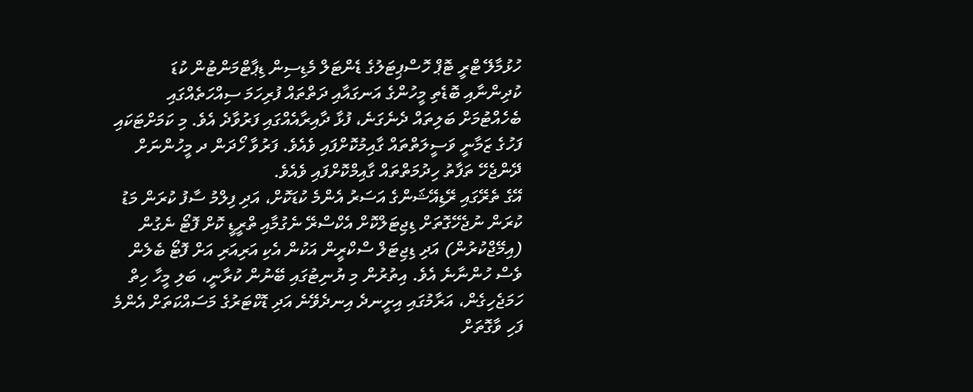ހުޅުމާލޭ ޓްރީ ޓޮޕް ހޮސްޕިޓަލުގެ ޑެންޓަލް މެޑިސިން ޑިޕާޓްމަންޓުން ކުޑަ ކުދިންނާއި ބޮޑެތި މީހުންގެ އަނގައާއި ދަތްތައް ފުރިހަމަ ސިއްހަތެއްގައި ބެހެއްޓުމަށް ބަލިތައް ދެނެގަނެ، ފުޅާ ދާއިރާއެއްގައި ފަރުވާދެ އެވެ. މި ކަމަށްޓަކައި ފަހުގެ ޒަމާނީ ވަސީލަތްތައް ގާއިމުކޮށްފައި ވެއެވެ. ފަރުވާ ހޯދަން ދ މީހުންނަށް ދޭންޖެހޭ ތަފާތު ހިދުމަތްތައް ގާއިމްކޮށްފައި ވެއެވެ.
އޭގެ ތެރޭގައި ރޭޑިއޭޝަންގެ އަސަރު އެންމެ ކުޑަކޮށް، އަދި ފިލްމު ސާފު ކުރަން މަޑު ކުރަން ނުޖެހޭގޮތަށް ޑިޖިޓަލްކޮށް އެކްސްރޭ ނެގުމާއި ތްރީޑީ ކޮށް ފޮޓޯ ނެގުން (އިމޭޖްކުރުން) އަދި ޑިޖިޓަލް ސްކްރީން އަކުން އެކި އަރިއަރި އަށް ފޮޓޯ ބެލެން ވެސް ހުންނާނެ އެވެ. އިތުރުން މި ޔުނިޓުގައި ބޭނުން ކުރާނީ، ބަލި މީހާ ހިތް ހަމަޖެހިގެން، އަރާމުގައި އިށީނދެ އިނދެވޭނެ އަދި ޑޮކްޓަރުގެ މަސައްކަތަށް އެންމެ ފަހި ވާގޮތަށް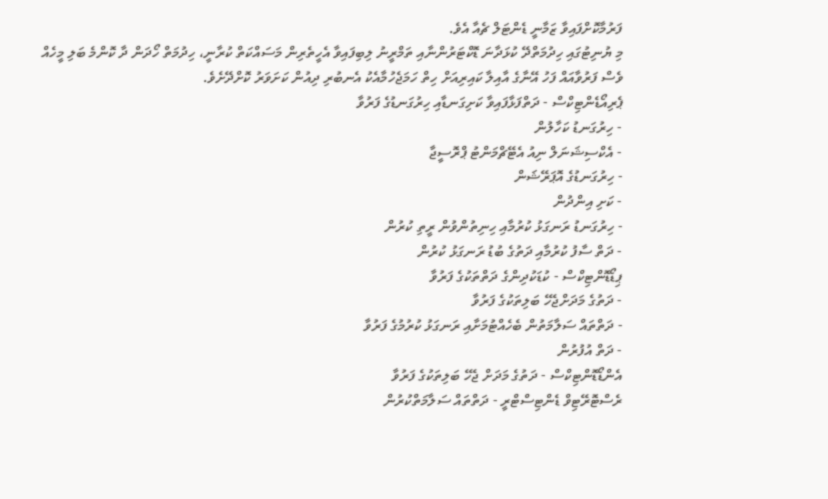ފަރުމާކޮށްފައިވާ ޒަމާނީ ޑެންޓަލް ޗެއާ އެވެ.
މި ޔުނިޓުގައި ހިދުމަތްދޭ ކުޅަދާނަ ޑޮކްޓަރުންނާއި ތަމްރީނު ލިބިފައިވާ އެހީތެރިން މަސައްކަތް ކުރާނީ، ހިދުމަތް ހޯދަން ދާ ކޮންމެ ބަލި މީހެއް ވެސް ފަރުވާއައް ފަހު އޭނާގެ އާއިލާ ކައިރިއަށް ހިތް ހަމަޖެހުމާއެކު އެނބުރި ދިއުން ކަށަވަރު ކޮށްދޭށެވެ.
ޕެރިއޯޑެންޓިކްސް - ދަތްފަޅާފައިވާ ކަށިގަނޑާއި ހިރުގަނޑުގެ ފަރުވާ
- ހިރުގަނޑު ކަހާލުން
- އެކްސިޝަނަލް ނިއު އެޓޭޗްމަންޓު ޕްރޮސީޖާ
- ހިރުގަނޑުގެ އޮޕަރޭޝަން
- ކަށި އިންދުން
- ހިރުގަނޑު ރަނގަޅު ކުރުމާއި ހިނިތުންވުން ރީތި ކުރުން
- ދަތް ސާފު ކުރުމާއި ދަތުގެ ބުޑު ރަނގަޅު ކުރުން
ޕިޑޯޑޮންޓިކްސް - ކުޑަކުދިންގެ ދަތްތަކުގެ ފަރުވާ
- ދަތުގެ މަދަށްޖެހޭ ބަލިތަކުގެ ފަރުވާ
- ދަތްތައް ސަލާމަތުން ބެހެއްޓުމަށާއި ރަނގަޅު ކުރުމުގެ ފަރުވާ
- ދަތް އުފުރުން
އެންޑޯޑޮންޓިކްސް - ދަތުގެ މަދަށް ޖެހޭ ބަލިތަކުގެ ފަރުވާ
ރެސްޓޮރޭޓިވް ޑެންޓިސްޓްރީ - ދަތްތައް ސަލާމަތްކުރުން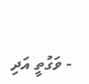- ވަގުތީ އަދި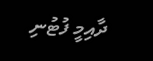ދާއިމީ ފުޓުނި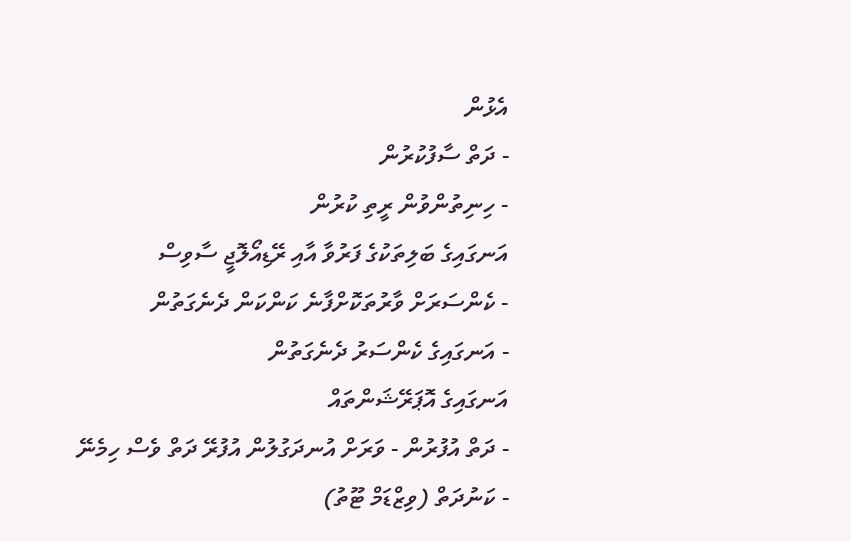އެޅުން
- ދަތް ސާފުކުރުން
- ހިނިތުންވުން ރީތި ކުރުން
އަނގައިގެ ބަލިތަކުގެ ފަރުވާ އާއި ރޭޑިއޯލޮޖީ ސާވިސް
- ކެންސަރަށް ވާރުތަކޮށްފާނެ ކަންކަން ދެނެގަތުން
- އަނގައިގެ ކެންސަރު ދެނެގަތުން
އަނގައިގެ އޮޕަރޭޝަންތައް
- ދަތް އުފުރުން - ވަރަށް އުނދަގުލުން އުފުރޭ ދަތް ވެސް ހިމެނޭ
- ކަނުދަތް (ވިޒްޑަމް ޓޫތު)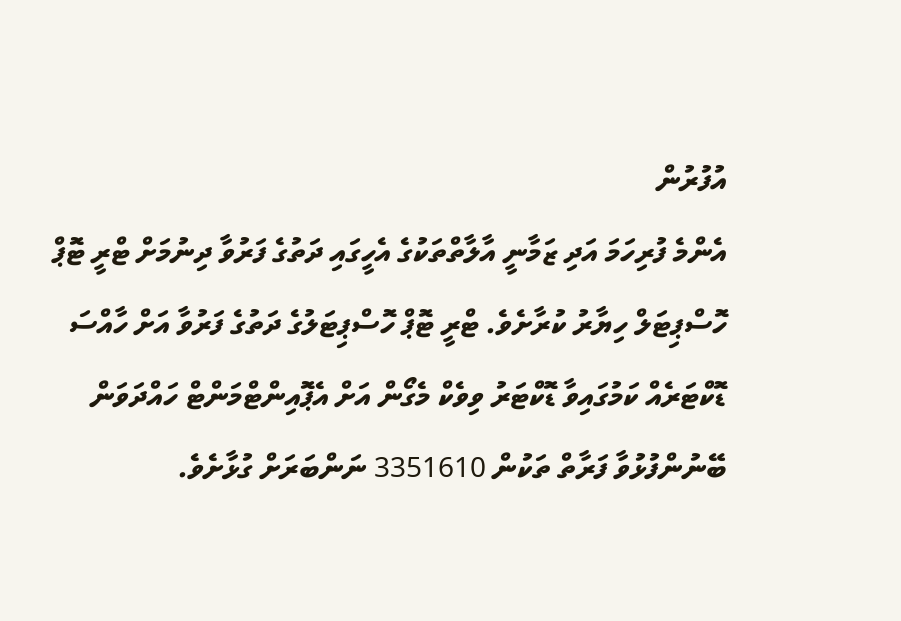އުފުރުން
އެންމެ ފުރިހަމަ އަދި ޒަމާނީ އާލާތްތަކުގެ އެހީގައި ދަތުގެ ފަރުވާ ދިނުމަށް ޓްރީ ޓޮޕް ހޮސްޕިޓަލް ހިޔާރު ކުރާށެވެ. ޓްރީ ޓޮޕް ހޮސްޕިޓަލުގެ ދަތުގެ ފަރުވާ އަށް ހާއްސަ ޑޮކްޓަރެއް ކަމުގައިވާ ޑޮކްޓަރު ވިވެކް މެގޯން އަށް އެޕޮއިންޓްމަންޓް ހައްދަވަން ބޭނުންފުޅުވާ ފަރާތް ތަކުން 3351610 ނަންބަރަށް ގުޅާށެވެ.